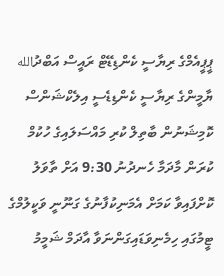ޕީޕީއެމްގެ ރިޔާސީ ކެންޑިޑޭޓް ރައީސް އަބްދުالله ޔާމީންގެ ރިޔާސީ ކެންޑިޑެސީ އިލެކްޝަންސް ކޮމިޝަނުން ބާތިލް ކުރި މައްސަލައިގެ ހުކުމް ކުރަން މާދަމާ ހެނދުނު 9:30 އަށް ތާވަލު ކޮށްފައިވާ ކަމަށް އެމަނިކުފާނުގެ ގަނޫނީ ވަކީލުމްގެ ޓީމުގައި ހިމެނިވަޑައިގަންނަވާ އާދަމް ޝަމީމު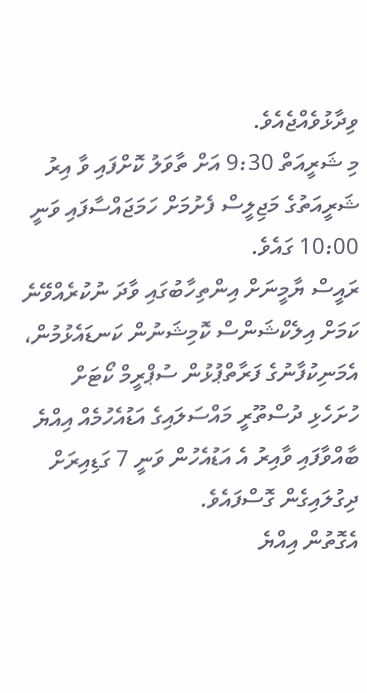ވިދާޅުވެއްޖެއެވެ.
މި ޝަރީއަތް 9:30 އަށް ތާވަލު ކޮށްފައި ވާ އިރު ޝަރީއަތުގެ މަޖިލީސް ފެށުމަށް ހަމަޖައްސާފައި ވަނީ 10:00 ގައެވެ.
ރައީސް ޔާމީނަށް އިންތިހާބުގައި ވާދަ ނުކުރެއްވޭނެ ކަމަށް އިލެކްޝަންސް ކޮމިޝަނުން ކަނޑައެޅުމުން، އެމަނިކުފާނުގެ ފަރާތްޕުޅުން ސުޕްރީމް ކޯޓަށް ހުށަހެޅި ދުސްތޫރީ މައްސަލައިގެ އަޑުއެހުމެއް އިއްޔެ ބާއްވާފައި ވާއިރު އެ އަޑުއެހުން ވަނީ 7 ގަޑިއިރަށް ދިގުލައިގެން ގޮސްފައެވެ.
އެގޮތުން އިއްޔެ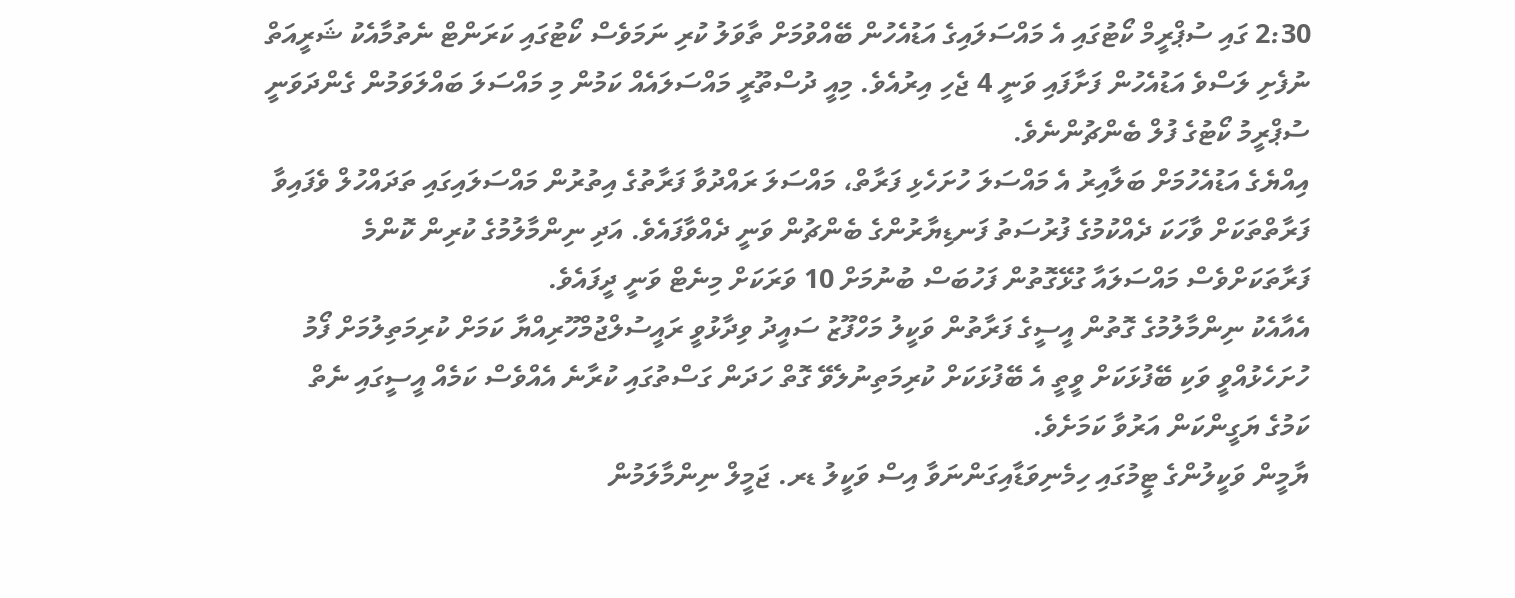2:30 ގައި ސުޕްރީމް ކޯޓުގައި އެ މައްސަލައިގެ އަޑުއެހުން ބޭއްވުމަށް ތާވަލު ކުރި ނަމަވެސް ކޯޓުގައި ކަރަންޓް ނެތުމާއެކު ޝަރީއަތް ނުފެށި ލަސްވެ އަޑުއެހުން ފަށާފައި ވަނީ 4 ޖެހި އިރުއެވެ. މިއީ ދުސްތޫރީ މައްސަލައެއް ކަމުން މި މައްސަލަ ބައްލަވަމުން ގެންދަވަނީ ސުޕްރީމު ކޯޓުގެ ފުލް ބެންޗުންނެވެ.
އިއްޔެގެ އަޑުއެހުމަށް ބަލާއިރު އެ މައްސަލަ ހުށަހެޅި ފަރާތް، މައްސަލަ ރައްދުވާ ފަރާތުގެ އިތުރުން މައްސަލައިގައި ތަދައްހުލް ވެފައިވާ ފަރާތްތަކަށް ވާހަކަ ދެއްކުމުގެ ފުރުސަތު ފަނޑިޔާރުންގެ ބެންޗުން ވަނީ ދެއްވާފައެވެ. އަދި ނިންމާލުމުގެ ކުރިން ކޮންމެ ފަރާތަކަށްވެސް މައްސަލައާ ގުޅޭގޮތުން ފަހުބަސް ބުނުމަށް 10 ވަރަކަށް މިނެޓް ވަނީ ދީފައެވެ.
އެއާއެކު ނިންމާލުމުގެ ގޮތުން އީސީގެ ފަރާތުން ވަކީލު މަހްފޫޒު ސައީދު ވިދާޅުވީ ރައީސުލްޖުމްހޫރިއްޔާ ކަމަށް ކުރިމަތިލުމަށް ފޯމު ހުށަހެޅުއްވީ ވަކި ބޭފުޅަކަށް ވީތީ އެ ބޭފުޅަކަށް ކުރިމަތިނުލެވޭ ގޮތް ހަދަން ގަސްތުގައި ކުރާނެ އެއްވެސް ކަމެއް އީސީގައި ނެތް ކަމުގެ ޔަގީންކަން އަރުވާ ކަމަށެވެ.
ޔާމީން ވަކީލުންގެ ޓީމުގައި ހިމެނިވަޑާއިގަންނަވާ އިސް ވަކީލު ޑރ. ޖަމީލް ނިންމާލަމުން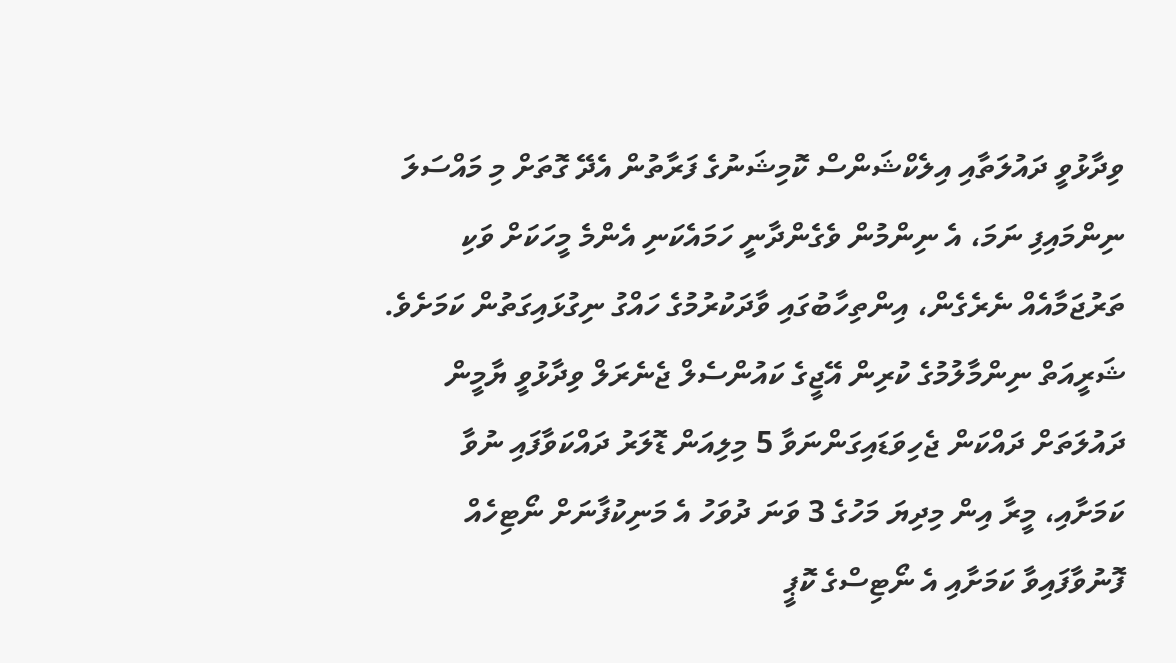ވިދާޅުވީ ދައުލަތާއި އިލެކްޝަންސް ކޮމިޝަނުގެ ފަރާތުން އެދޭ ގޮތަށް މި މައްސަލަ ނިންމައިފި ނަމަ، އެ ނިންމުން ވެގެންދާނީ ހަމައެކަނި އެންމެ މީހަކަށް ވަކި ތަރުޖަމާއެއް ނެރެގެން، އިންތިހާބުގައި ވާދަކުރުމުގެ ހައްގު ނިގުޅައިގަތުން ކަމަށެވެ.
ޝަރީއަތް ނިންމާލުމުގެ ކުރިން އޭޖީގެ ކައުންސެލް ޖެނެރަލް ވިދާޅުވީ ޔާމީން ދައުލަތަށް ދައްކަން ޖެހިވަޑައިގަންނަވާ 5 މިލިއަން ޑޮލަރު ދައްކަވާފައި ނުވާ ކަމަށާއި، މީރާ އިން މިދިޔަ މަހުގެ 3 ވަނަ ދުވަހު އެ މަނިކުފާނަށް ނޯޓިހެއް ފޮނުވާފައިވާ ކަމަށާއި އެ ނޯޓިސްގެ ކޮޕީ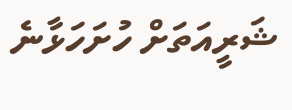ޝަރީއަތަށް ހުށަހަޅާނެ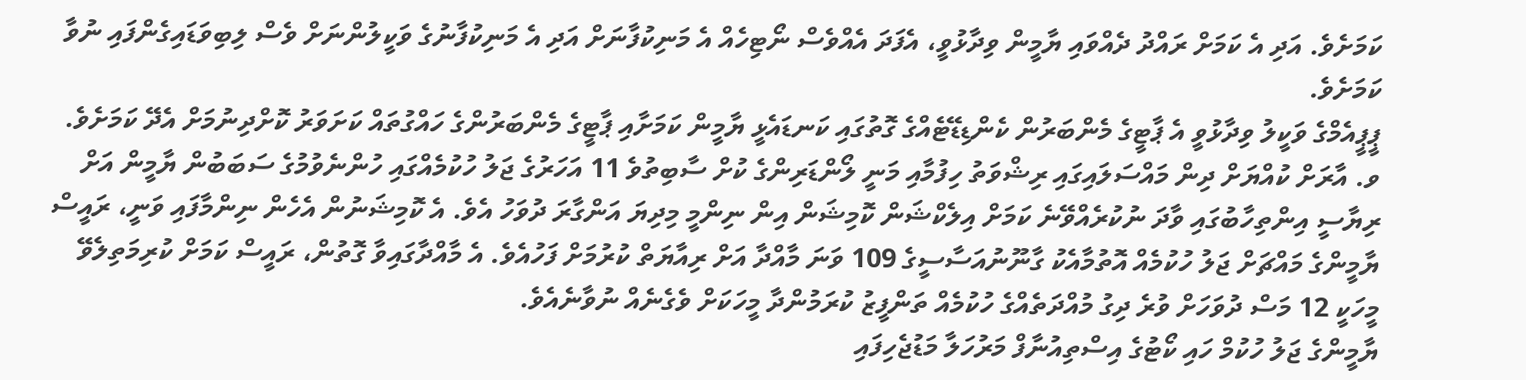ކަމަށެވެ. އަދި އެ ކަމަށް ރައްދު ދެއްވައި ޔާމީން ވިދާޅުވީ، އެފަދަ އެއްވެސް ނޯޓިހެއް އެ މަނިކުފާނަށް އަދި އެ މަނިކުފާނުގެ ވަކީލުންނަށް ވެސް ލިބިވަޑައިގެންފައި ނުވާ ކަމަށެވެ.
ޕީޕީއެމްގެ ވަކީލު ވިދާޅުވީ އެ ޕާޓީގެ މެންބަރުން ކެންޑިޑޭޓެއްގެ ގޮތުގައި ކަނޑައެޅީ ޔާމީން ކަމަށާއި ޕާޓީގެ މެންބަރުންގެ ހައްގުތައް ކަށަވަރު ކޮށްދިނުމަށް އެދޭ ކަމަށެވެ.
ވ. އާރަށް ކުއްޔަށް ދިން މައްސަލައިގައި ރިޝްވަތު ހިފުމާއި މަނީ ލޯންޑަރިންގެ ކުށް ސާބިތުވެ 11 އަހަރުގެ ޖަލު ހުކުމެއްގައި ހުންނެވުމުގެ ސަބަބުން ޔާމީން އަށް ރިޔާސީ އިންތިހާބުގައި ވާދަ ނުކުރެއްވޭނެ ކަމަށް އިލެކްޝަން ކޮމިޝަން އިން ނިންމީ މިދިޔަ އަންގާރަ ދުވަހު އެވެ. އެ ކޮމިޝަނުން އެހެން ނިންމާފައި ވަނީ، ރައީސް ޔާމީންގެ މައްޗަށް ޖަލު ހުކުމެއް އޮތުމާއެކު ގާނޫނުއަސާސީގެ 109 ވަނަ މާއްދާ އަށް ރިއާޔަތް ކުރުމަށް ފަހުއެވެ. އެ މާއްދާގައިވާ ގޮތުން، ރައީސް ކަމަށް ކުރިމަތިލެވޭ މީހަކީ 12 މަސް ދުވަހަށް ވުރެ ދިގު މުއްދަތެއްގެ ހުކުމެއް ތަންފީޒު ކުރަމުންދާ މީހަކަށް ވެގެނެއް ނުވާނެއެވެ.
ޔާމީންގެ ޖަލު ހުކުމް ހައި ކޯޓުގެ އިސްތިއުނާފް މަރުހަލާ މަޑުޖެހިފައި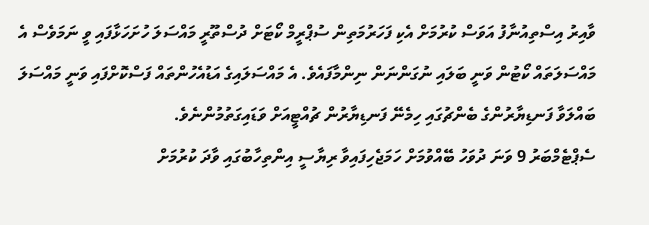ވާއިރު އިސްތިއުނާފު އަވަސް ކުރުމަށް އެކި ފަހަރުމަތިން ސުޕްރީމް ކޯޓަށް ދުސްތޫރީ މައްސަލަ ހުށަހަޅާފައި ވީ ނަމަވެސް އެ މައްސަލަތައް ކޯޓުން ވަނީ ބަލައި ނުގަންނަން ނިންމާފައެވެ. އެ މައްސަލައިގެ އަޑުއެހުންތައް ފަސްކޮށްފައި ވަނީ މައްސަލަ ބައްލަވާ ފަނޑިޔާރުންގެ ބެންޗުގައި ހިމެނޭ ފަނޑިޔާރުން ޗުއްޓީއަށް ވަޑައިގަތުމުންނެވެ.
ސެޕްޓެމްބަރު 9 ވަނަ ދުވަހު ބޭއްވުމަށް ހަމަޖެހިފައިވާ ރިޔާސީ އިންތިހާބުގައި ވާދަ ކުރުމަށް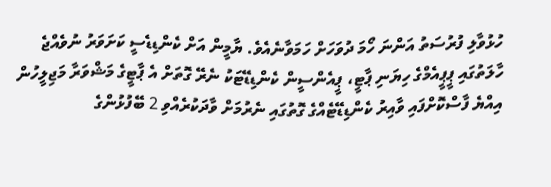ހުޅުވާލި ފުރުސަތު އަންނަ ހޯމަ ދުވަހަށް ހަމަވާނެއެވެ. ޔާމީން އަށް ކެންޑިޑެސީ ކަށަވަރު ނުވެއްޖެ ހާލަތުގައި ޕީޕީއެމްގެ ހިޔަނި ޕާޓީ، ޕީއެންސީން ކެންޑިޑޭޓަކު ނެރޭ ގޮތަށް އެ ޕާޓީގެ މަޝްވަރާ މަޖިލީހުން އިއްޔެ ފާސްކޮށްފައި ވާއިރު ކެންޑިޑޭޓެއްގެ ގޮތުގައި ނެރުމަށް ވާދަކުރެއްވި 2 ބޭފުޅުންގެ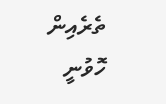ތެރެއިން ހޮވުނީ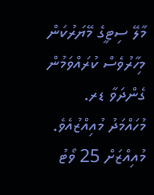މާލޭ ސިޓީގެ މޭޔަރުކަން މިހާރުވެސް ކުރައްވަމުން ގެންދަވާ ޑރ. މުހައްމަދު މުއިއްޒުއެވެ. މުއިއްޒަށް 25 ވޯޓު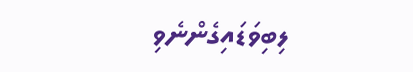ލިބިވަޑައިގެންނެވި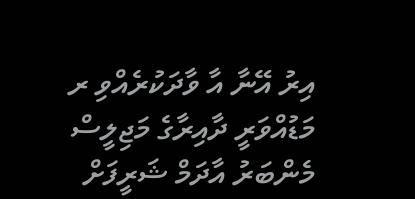އިރު އޭނާ އާ ވާދަކުރެއްވި ރ މަޑުއްވަރީ ދާއިރާގެ މަޖިލީސް މެންބަރު އާދަމް ޝަރީފަށް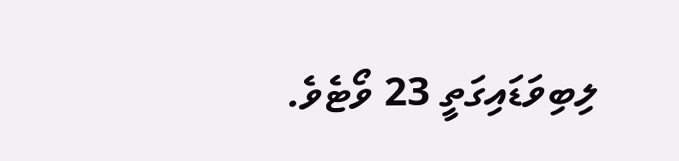ލިބިވަޑައިގަތީ 23 ވޯޓެވެ.